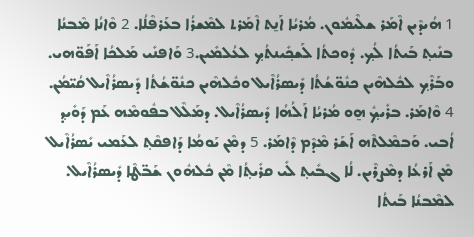1 ܗܳܝܕܶܝܢ ܐܶܡܰܪ ܫܠܶܝܡܽܘܢ. ܡܳܪܝܳܐ ܐܰܢ̱ܬ ܐܶܡܰܪܬ ܠܡܶܫܪܳܐ ܒܥܰܪܦܶܠܳܐ. 2 ܘܶܐܢܳܐ ܡܶܒܢܳܐ ܒܢܺܝܬ݂ ܒܰܝܬܳܐ ܠܳܟ݂. ܕܽܘܟܬܳܐ ܠܰܫܟ݂ܺܝܢܬܳܟ݂ ܠܥܳܠܡܺܝܢ.3 ܘܰܐܦܢܺܝ ܡܰܠܟܳܐ ܐܰܦܰܘ̈ܗܝ. ܘܒܰܪܶܟ݂ ܠܟܽܠܗܶܝܢ ܟܢܽܘ̈ܫܳܬܳܐ ܕܺܝܣܪܳܐܶܝܠ ܘܟܽܠܗܶܝܢ ܟܢܽܘ̈ܫܳܬܳܐ ܕܺܝܣܪܳܐܶܝܠ ܩܳܝ̈ܡܳܢ. 4 ܘܶܐܡܰܪ. ܒܪܺܝܟ݂ܽ ܗ̱ܘ ܡܳܪܝܳܐ ܐܰ‌ܠܳܗܳܐ ܕܺܝܣܪܳܐܶܝܠ. ܕܡܰܠܶܠ ܒܦܽܘܡܶܗ ܥܰܡ ܕܰܘܺܝܕ݂ ܐܳܒܝ. ܘܰܒܡܶܠܬܶܗ ܐܰܫܰܪ ܡܶܕܶܡ ܕܶܐܡܰܪ. 5 ܕܡܶܢ ܝܰܘܡܳܐ ܕܰܐܦܩܶܬ݂ ܠܥܰܡܝ ܝܺܣܪܳܐܶܝܠ ܡܶܢ ܐܰܪܥܳܐ ܕܡܶܨܪܶܝܢ. ܠܳܐ ܓܒܺܝܬ݂ ܠܺܝ ܩܪܺܝܬ݂ܳܐ ܡܶܢ ܟܽܠܗܽܘܢ ܫܰܒ̈ܛܶܐ ܕܺܝܣܪܳܐܶܝܠ. ܠܡܶܒܢܳܐ ܒܰܝܬܳܐ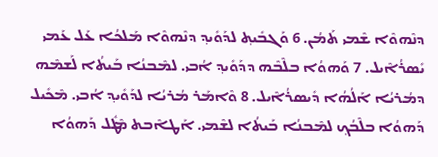ܕܢܶܗܘܶܐ ܫܶܡܝ ܬܰܡܳܢ. 6 ܘܰܓܒܺܝܬ݂ ܠܕܰܘܺܝܕ݂ ܕܢܶܗܘܶܐ ܡܰܠܟܳܐ ܥܰܠ ܥܰܡܝ ܝܺܣܪܳܐܶܝܠ. 7 ܘܰܗܘܳܐ ܒܠܶܒܶܗ ܕܕܰܘܺܝܕ݂ ܐܳܒܝ. ܠܡܶܒܢܳܐ ܒܰܝܬܳܐ ܠܰܫܡܶܗ ܕܡܳܪܝܳܐ ܐܰ‌ܠܳܗܳܐ ܕܺܝܣܪܳܐܶܝܠ. 8 ܘܶܐܡܰܪ ܡܳܪܝܳܐ ܠܕܰܘܺܝܕ݂ ܐܳܒܝ. ܡܶܟܺܝܠ ܕܰܗܘܳܐ ܒܠܶܒܳܟ݂ ܠܡܶܒܢܳܐ ܒܰܝܬܳܐ ܠܫܶܡܝ. ܐܰܛܐܶܒܬ ܡܶܛܽܠ ܕܰܗܘܳܐ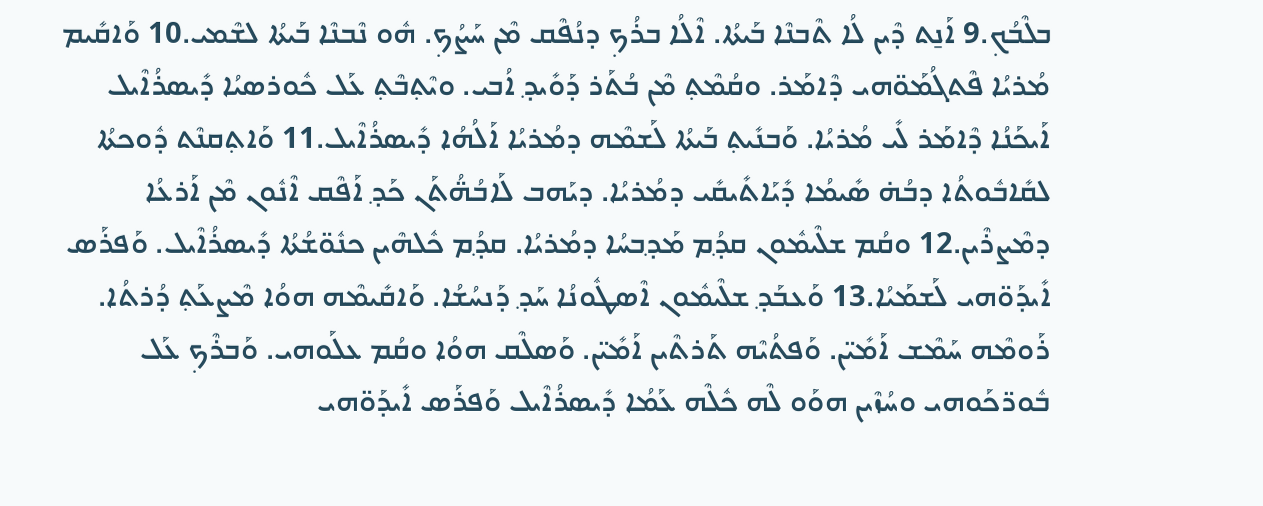ܒܠܶܒܳܟ݂.9 ܐܰܢ̱ܬ ܕܶܝܢ ܠܳܐ ܬܶܒܢܶܐ ܒܰܝܬܳܐ. ܐܶܠܳܐ ܒܪܳܟ݂ ܕܢܳܦܶܩ ܡܶܢ ܚܰܨܳܟ݂. ܗܽܘ ܢܶܒܢܶܐ ܒܰܝܬܳܐ ܠܫܶܡܝ.10 ܘܰܐܩܺܝܡ ܡܳܪܝܳܐ ܦܶܬܓܳܡܰܘ̈ܗܝ ܕܶܐܡܰܪ. ܘܩܳܡܶܬ݂ ܡܶܢ ܒܳܬܰܪ ܕܰܘܺܝܕ݂ ܐܳܒܝ. ܘܝܶܬ݂ܒܶܬ݂ ܥܰܠ ܟܽܘܪܣܝܳܐ ܕܺܝܣܪܳܐܶܝܠ ܐܰܝܟܰܢܳܐ ܕܶܐܡܰܪ ܠܺܝ ܡܳܪܝܳܐ. ܘܰܒܢܺܝܬ݂ ܒܰܝܬܳܐ ܠܰܫܡܶܗ ܕܡܳܪܝܳܐ ܐܰ‌ܠܳܗܳܐ ܕܺܝܣܪܳܐܶܝܠ.11 ܘܰܐܬ݂ܩܢܶܬ ܕܽܘܟܬܳܐ ܠܩܺܐܒܽܘܬܳܐ ܕܒܳܗ̇ ܣܺܝܡܳܐ ܕܺܝܰܐܬܺܝܩܺܝ ܕܡܳܪܝܳܐ. ܕܝܰܗܒ ܠܰܐܒܳܗ̈ܳܬܰܢ ܟܰܕ݂ ܐܰܦܶܩ ܐܶܢܽܘܢ ܡܶܢ ܐܰܪܥܳܐ ܕܡܶܨܪܶܝܢ.12 ܘܩܳܡ ܫܠܶܝܡܽܘܢ ܩܕ݂ܳܡ ܡܰܕ݂ܒܚܳܐ ܕܡܳܪܝܳܐ. ܩܕ݂ܳܡ ܟܽܠܗܶܝܢ ܟܢܽܘ̈ܫܳܬܳܐ ܕܺܝܣܪܳܐܶܝܠ. ܘܰܦܪܰܣ ܐܺܝܕܰܘ̈ܗܝ ܠܰܫܡܰܝܳܐ.13 ܘܰܥܒܰܕ݂ ܫܠܶܝܡܽܘܢ ܐܶܣܛܽܘܢܳܐ ܚܰܕ݂ ܕܰܢܚܳܫܳܐ. ܘܰܐܩܺܝܡܶܗ ܗܘܳܐ ܡܶܨܥܰܬ݂ ܕܳܪܬܳܐ. ܪܰܘܡܶܗ ܚܰܡܶܫ ܐܰܡܺܝ̈ܢ. ܘܰܦܬܳܝܶܗ ܬܰܪܬܶܝܢ ܐܰܡܺܝ̈ܢ. ܘܰܣܠܶܩ ܗܘܳܐ ܘܩܳܡ ܥܠܰܘܗܝ. ܘܰܒܪܶܟ݂ ܥܰܠ ܒܽܘܖ̈ܟܰܘܗܝ ܘܚܳܙܶܝܢ ܗܘܰܘ ܠܶܗ ܟܽܠܶܗ ܥܰܡܳܐ ܕܺܝܣܪܳܐܶܝܠ ܘܰܦܪܰܣ ܐܺܝܕܰܘ̈ܗܝ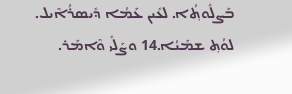ܒܰܨܠܽܘܬ݂ܳܐ. ܠܥܺܝܢ ܥܰܡܳܐ ܕܺܝܣܪܳܐܶܝܠ. ܠܘܳܬ݂ ܫܡܰܝܳܐ.14 ܘܨܰܠܺܝ ܘܶܐܡܰܪ.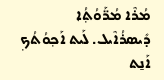ܡܳܪܶܐ ܡܳܖ̈ܰܘܳܬ݂ܳܐ ܕܺܝܣܪܳܐܶܝܠ. ܠܰܝܬ ܐܰܟ݂ܘܳܬܳܟ݂ ܐܰܢ̱ܬ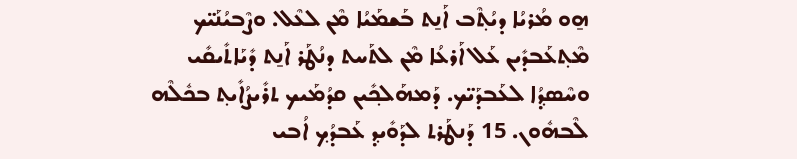ܗ̱ܘ ܡܳܪܝܳܐ ܕܝܳܬ݂ܶܒ ܐܰܢ̱ܬ ܒܰܫܡܰܝܳܐ ܡܶܢ ܠܥܶܠ. ܘܨܶܒܝܳܢܰܝ̈ܟ ܡܶܬ݂ܥܰܒܕܺܝܢ ܥܰܠ ܐܰܪܥܳܐ ܡܶܢ ܠܬܰܚܬ ܕܢܳܛܰܪ ܐܰܢ̱ܬ ܕܺܝܰܐܬܺܝܩܺܝ ܘܚܶܣܕ݂ܳܐ ܠܥܰܒܕܰܝ̈ܟ. ܕܰܡܗܰܠܟ݂ܺܝܢ ܩܕܳܡܰܝܟ ܬܪܺܝܨܳܐܺܝܬ݂ ܒܟܽܠܶܗ ܠܶܒܗܽܘܢ. 15 ܕܰܢܛܰܪܬ ܠܕܰܘܺܝܕ݂ ܥܰܒܕܳܟ݂ ܐܳܒܝ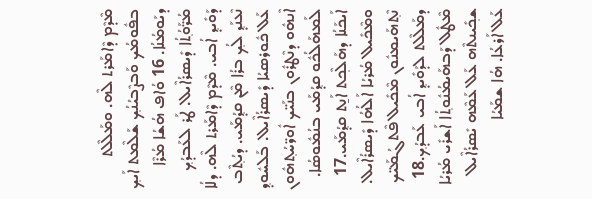ܡܶܕܶܡ ܕܶܐܡܰܪܬ ܠܶܗ. ܘܡܰܠܶܠܬ ܒܦܽܘܡܳܟ ܘܰܒܨܶܒܝܳܢܳܟ݂ ܫܰܠܶܡܬ ܐܰܝܟ݂ ܕܝܰܘܡܳܢܳܐ. 16 ܘܳܐܦ ܗܳܫܳܐ ܡܳܪܶܐ ܡܳܖ̈ܰܘܳܬ݂ܳܐ ܕܺܝܣܪܳܐܶܝܠ. ܛܰܪ ܠܥܰܒܕܳܟ݂ ܕܰܘܺܝܕ݂ ܐܳܒܝ. ܡܶܕܶܡ ܕܶܐܡܰܪܬ ܠܶܗ. ܕܠܳܐ ܢܶܥܢܰܕ݂ ܠܳܟ݂ ܒܪܳܐ ܡܶܢ ܩܕ݂ܳܡܰܝ. ܕܝܳܬ݂ܶܒ ܥܰܠ ܟܽܘܪܣܝܳܐ ܕܺܝܣܪܳܐܶܝܠ. ܒܰܠܚܽܘܕ݂ ܐܶܢܗܽܘ ܕܢܶܛܪܽܘܢ ܒܢܰܝ̈ܟ ܐܽܘܖ̈ܚܳܬ݂ܗܽܘܢ ܠܰܡܗܰܠܳܟܽܘ ܩܕ݂ܳܡܰܝ ܒܢܳܡܽܘܣܳܐ. ܐܰܝܟܰܢܳܐ ܕܗܰܠܶܟ݂ܬ ܐܰܢ̱ܬ ܩܕ݂ܳܡܰܝ.17 ܘܡܶܟܺܝܠ ܡܳܪܝܳܐ ܐܰ‌ܠܳܗܳܐ ܕܺܝܣܪܳܐܶܝܠ. ܢܶܬ݂ܗܰܝܡܢܽܘܢ ܡܶܟܺܝܠ ܦܶܬܓܳܡܰܝ̈ܟ ܕܡܰܠܶܠܬ ܠܕܰܘܺܝܕ݂ ܐܳܒܝ ܥܰܒܕܳܟ݂.18 ܡܶܛܽܠ ܕܰܒܗܰܝܡܳܢܽܘܬ݂ܳܐ ܐܰܫܪܺܝ ܡܳܪܝܳܐ ܫܟ݂ܺܝܢܬܶܗ ܥܰܠ ܥܰܡܶܗ ܝܺܣܪܳܐܶܝܠ ܥܰܠ ܐܰܪܥܳܐ. ܗܳܐ ܫܡܰܝܳܐ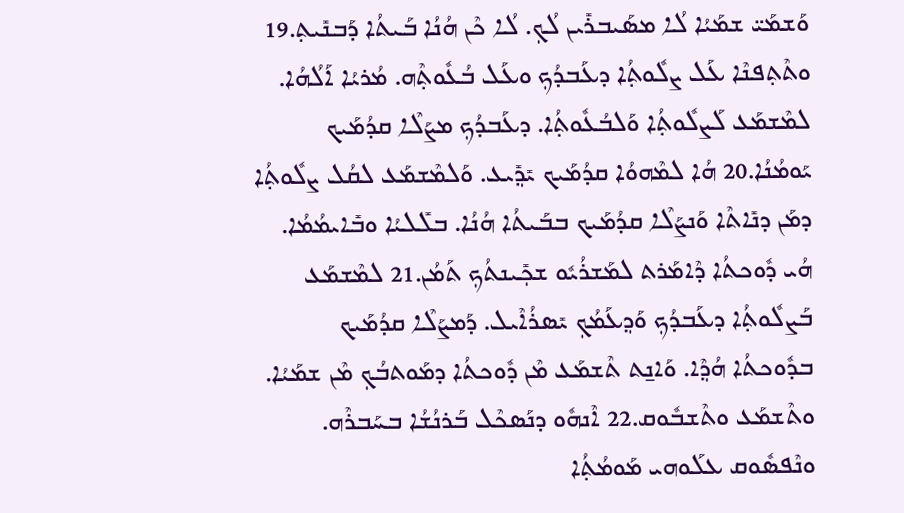ܘܰܫܡܰܝ̈ ܫܡܰܝܳܐ ܠܳܐ ܡܣܰܝܒܪܺܝܢ ܠܳܟ݂. ܠܳܐ ܟܶܢ ܗܳܢܳܐ ܒܰܝܬܳܐ ܕܰܒܢܺܝܬ݂.19 ܘܬܶܬ݂ܦܢܶܐ ܥܰܠ ܨܠܽܘܬ݂ܳܐ ܕܥܰܒܕܳܟ݂ ܘܥܰܠ ܒܳܥܽܘܬ݂ܶܗ. ܡܳܪܝܳܐ ܐܰ‌ܠܳܗܳܐ. ܠܡܶܫܡܰܥ ܠܰܨܠܽܘܬ݂ܳܐ ܘܰܠܒܳܥܽܘܬ݂ܳܐ. ܕܥܰܒܕܳܟ݂ ܡܨܰܠܶܐ ܩܕܳܡܰܝܟ ܝܰܘܡܳܢܳܐ.20 ܗܳܐ ܠܡܶܗܘܳܐ ܩܕܳܡܰܝܟ ܝܺܕ݂ܺܝܥ. ܘܰܠܡܶܫܡܰܥ ܠܩܳܠ ܨܠܽܘܬ݂ܳܐ ܕܡܰܢ ܕܢܺܐܬܶܐ ܘܰܢܨܰܠܶܐ ܩܕܳܡܰܝܟ ܒܒܰܝܬܳܐ ܗܳܢܳܐ. ܒܠܺܠܝܳܐ ܘܒܺܐܝܡܳܡܳܐ. ܗܳܝ ܕܽܘܟܬܳܐ ܕܶܐܡܰܪܬ ܠܡܰܫܪܳܝܽܘ ܫܟ݂ܺܝܢܬܳܟ݂ ܬܰܡܳܢ.21 ܠܡܶܫܡܰܥ ܒܰܨܠܽܘܬ݂ܳܐ ܕܥܰܒܕܳܟ݂ ܘܰܕ݂ܥܰܡܳܟ݂ ܝܺܣܪܳܐܶܝܠ. ܕܰܡܨܰܠܶܐ ܩܕܳܡܰܝܟ ܒܕܽܘܟܬܳܐ ܗܳܕ݂ܶܐ. ܘܰܐܢ̱ܬ ܬܶܫܡܰܥ ܡܶܢ ܕܽܘܟܬܳܐ ܕܡܰܘܬܒܳܟ݂ ܡܶܢ ܫܡܰܝܳܐ. ܘܬܶܫܡܰܥ ܘܬܶܫܒܽܘܩ.22 ܐܶܢܗܽܘ ܕܢܰܣܟܶܠ ܒܰܪܢܳܫܳܐ ܒܚܰܒܪܶܗ. ܘܢܶܦܣܽܘܩ ܥܠܰܘܗܝ ܡܰܘܡܳܬ݂ܳܐ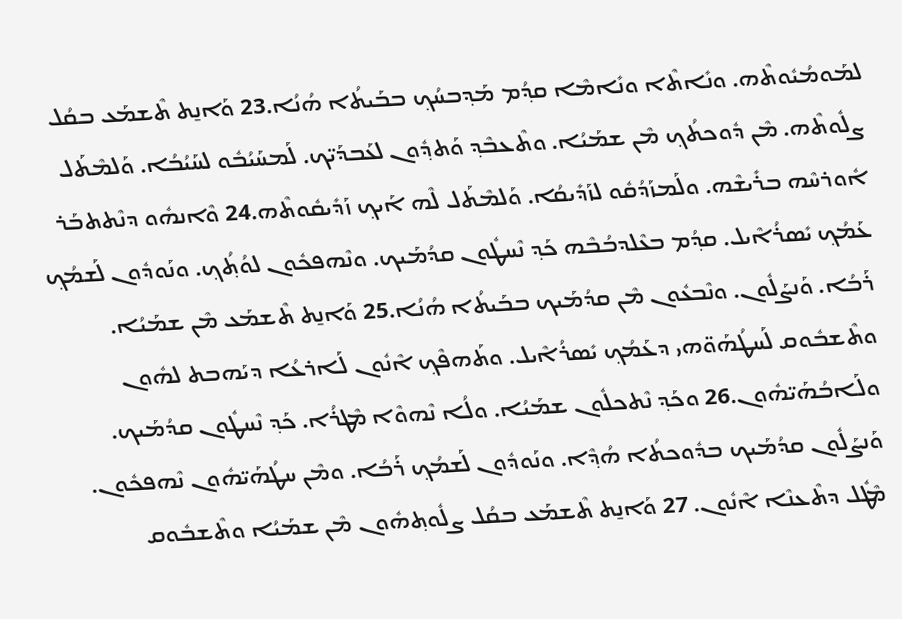ܠܡܰܘܡܳܝܽܘܬܶܗ. ܘܢܺܐܬܶܐ ܘܢܺܐܡܶܐ ܩܕ݂ܳܡ ܡܰܕ݂ܒܚܳܟ݂ ܒܒܰܝܬܳܐ ܗܳܢܳܐ.23 ܘܰܐܢ̱ܬ ܬܶܫܡܰܥ ܒܩܳܠ ܨܠܽܘܬܶܗ. ܡܶܢ ܕܽܘܟܬܳܟ݂ ܡܶܢ ܫܡܰܝܳܐ. ܘܬܶܥܒܶܕ݂ ܘܰܬܕ݂ܽܘܢ ܠܥܰܒܕܰܝ̈ܟ. ܠܰܡܚܰܝܳܒܽܘ ܠܚܰܝܳܒܳܐ. ܘܰܠܡܶܬܰܠ ܐܽܘܪܚܶܗ ܒܪܺܝܫܶܗ. ܘܠܰܡܙܰܕܳܩܽܘ ܠܙܰܕܺܝܩܳܐ. ܘܰܠܡܶܬܰܠ ܠܶܗ ܐܰܝܟ݂ ܙܰܕܺܝܩܽܘܬܶܗ.24 ܘܶܐܢܗܽܘ ܕܢܶܬܬܒܰܪ ܥܰܡܳܟ݂ ܝܺܣܪܳܐܶܝܠ. ܩܕ݂ܳܡ ܒܥܶܠܕܒܳܒܶܗ ܟܰܕ݂ ܢܶܚܛܽܘܢ ܩܕܳܡܰܝܟ. ܘܢܶܗܦܟܽܘܢ ܠܘܳܬ݂ܳܟ݂. ܘܢܰܘܕܽܘܢ ܠܰܫܡܳܟ݂ ܪܰܒܳܐ. ܘܰܢܨܰܠܽܘܢ. ܘܢܶܒܥܽܘܢ ܡܶܢ ܩܕܳܡܰܝܟ ܒܒܰܝܬܳܐ ܗܳܢܳܐ.25 ܘܰܐܢ̱ܬ ܬܶܫܡܰܥ ܡܶܢ ܫܡܰܝܳܐ. ܘܬܶܫܒܽܘܩ ܠܰܚܛܳܗܰܘ̈ܗܝ ܕܥܰܡܳܟ݂ ܝܺܣܪܳܐܶܝܠ. ܘܬܰܗܦܶܟ݂ ܐܶܢܽܘܢ ܠܰܐܪܥܳܐ ܕܝܰܗܒܬ ܠܗܽܘܢ ܘܠܰܐܒܳܗܰܝ̈ܗܽܘܢ.26 ܘܟܰܕ݂ ܢܶܬܟܠܽܘܢ ܫܡܰܝܳܐ. ܘܠܳܐ ܢܶܗܘܶܐ ܡܶܛܪܳܐ. ܟܰܕ݂ ܢܶܚܛܽܘܢ ܩܕܳܡܰܝܟ. ܘܰܢܨܰܠܽܘܢ ܩܕܳܡܰܝܟ ܒܕܽܘܟܬܳܐ ܗܳܕ݂ܶܐ. ܘܢܰܘܕܽܘܢ ܠܰܫܡܳܟ݂ ܪܰܒܳܐ. ܘܡܶܢ ܚܛܳܗܰܝ̈ܗܽܘܢ ܢܶܗܦܟܽܘܢ. ܡܶܛܽܠ ܕܬܶܥܢܶܐ ܐܶܢܽܘܢ. 27 ܘܰܐܢ̱ܬ ܬܶܫܡܰܥ ܒܩܳܠ ܨܠܽܘܬ݂ܗܽܘܢ ܡܶܢ ܫܡܰܝܳܐ ܘܬܶܫܒܽܘܩ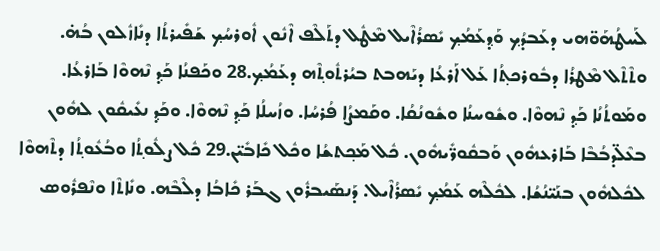ܠܰܚܛܳܗܰܘ̈ܗܝ ܕܥܰܒܕܳܟ݂ ܘܰܕ݂ܥܰܡܳܟ݂ ܝܺܣܪܳܐܶܝܠ ܡܶܛܽܠ ܕܬܰܠܶܦ ܐܶܢܽܘܢ ܐܽܘܪܚܳܟ݂ ܫܰܦܺܝܪܬܳܐ ܕܢܺܐܙܽܠܘܢ ܒܳܗ̇. ܘܬܶܬܶܠ ܡܶܛܪܳܐ ܕܒܽܘܪܟܬ݂ܳܐ ܥܰܠ ܐܰܪܥܳܐ ܕܝܰܗܒܬ ܒܝܳܪܬܽܘܬ݂ܶܗ ܕܥܰܡܳܟ݂.28 ܘܟܰܦܢܳܐ ܟܰܕ݂ ܢܶܗܘܶܐ ܒܰܐܪܥܳܐ. ܘܡܰܘܬܳܢܳܐ ܟܰܕ݂ ܢܶܗܘܶܐ. ܘܫܽܘܚܢܳܐ ܘܫܽܘܢܳܩܳܐ. ܘܩܰܡܨܳܐ ܦܳܪܚܳܐ. ܘܙܳܚܠܳܐ ܟܰܕ݂ ܢܶܗܘܶܐ. ܘܟܰܕ݂ ܢܥܺܝܩܽܘܢ ܠܗܽܘܢ ܒܥܶܠ̈ܕܒܳܒܶܐ ܒܰܐܪܥܗܽܘܢ ܘܰܒܩܽܘܖ̈ܺܝܗܽܘܢ. ܟܽܠ ܡܰܟ݂ܬܫܳܐ ܘܟܽܠ ܟܺܐܒܺܝ̈ܢ.29 ܟܽܠ ܨܠܽܘܬ݂ܳܐ ܘܒܳܥܽܘܬ݂ܳܐ ܕܬܶܗܘܶܐ ܠܟܽܠܗܽܘܢ ܒܢܰܝ̈ܢܳܫܳܐ. ܠܟܽܠܶܗ ܥܰܡܳܟ݂ ܝܺܣܪܳܐܶܝܠ. ܕܰܢܣܰܝܒܪܽܘܢ ܓܒܰܪ ܟܺܐܒܳܐ ܕܠܶܒܶܗ. ܘܢܺܐܬܶܐ ܘܢܶܦܪܽܘܣ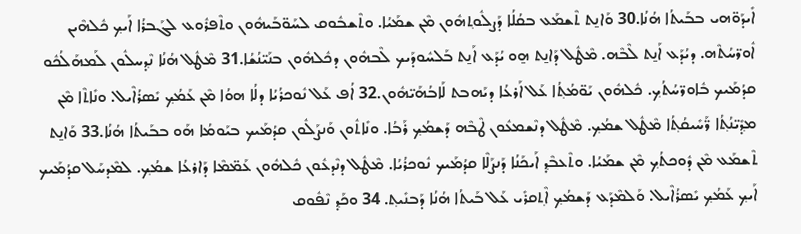ܐܺܝܕܰܘ̈ܗܝ ܒܒܰܝܬܳܐ ܗܳܢܳܐ.30 ܘܰܐܢ̱ܬ ܬܶܫܡܰܥ ܒܩܳܠܳܐ ܕܰܨܠܽܘܬ݂ܗܽܘܢ ܡܶܢ ܫܡܰܝܳܐ. ܘܬܶܫܒܽܘܩ ܠܚܰܘ̈ܒܰܝܗܽܘܢ ܘܬܶܦܪܽܘܥ ܠܓܰܒܪܳܐ ܐܰܝܟ݂ ܟܽܠܗܶܝܢ ܐܽܘܖ̈ܚܳܬܶܗ. ܕܝܳܕܰܥ ܐܰܢ̱ܬ ܠܶܒܶܗ. ܡܶܛܽܠ ܕܰܐܢ̱ܬ ܗ̱ܘ ܝܳܕܰܥ ܐܰܢ̱ܬ ܒܰܠܚܽܘܕܰܝܟ ܠܶܒܗܽܘܢ ܕܟܽܠܗܽܘܢ ܒܢܰܝ̈ܢܳܫܳܐ.31 ܡܶܛܽܠ ܗܳܢܳܐ ܢܶܕ݂ܚܠܽܘܢ ܠܰܡܗܰܠܳܟܽܘ ܩܕܳܡܰܝܟ ܒܽܐܘܖ̈ܚܳܬܳܟ݂. ܟܽܠܗܽܘܢ ܝܰܘ̈ܡܳܬ݂ܳܐ ܥܰܠ ܐܰܪܥܳܐ ܕܝܰܗܒܬ ܠܰܐܒܳܗܰܝ̈ܗܽܘܢ.32 ܐܳܦ ܥܰܠ ܢܽܘܟܪܳܝܳܐ ܕܠܳܐ ܗܘܳܐ ܡܶܢ ܥܰܡܳܟ݂ ܝܺܣܪܳܐܶܝܠ. ܘܢܺܐܬܶܐ ܡܶܢ ܡܕ݂ܺܝ̈ܢܳܬ݂ܳܐ ܖ̈ܰܚܺܝܩܳܬ݂ܳܐ ܡܶܛܽܠ ܫܡܳܟ݂. ܡܶܛܽܠ ܕܢܶܫܡܥܽܘܢ ܛܶܒܶܗ ܕܰܫܡܳܟ݂ ܪܰܒܳܐ. ܘܢܺܐܬܽܘܢ ܘܰܢܨܰܠܽܘܢ ܩܕܳܡܰܝܟ ܒܝܰܘܡܳܐ ܗܰܘ ܒܒܰܝܬܳܐ ܗܳܢܳܐ.33 ܘܰܐܢ̱ܬ ܬܶܫܡܰܥ ܡܶܢ ܕܽܘܟܬܳܟ݂ ܡܶܢ ܫܡܰܝܳܐ. ܘܬܶܥܒܶܕ݂ ܐܰܝܟܰܢܳܐ ܕܰܢܨܰܠܶܐ ܩܕܳܡܰܝܟ ܢܽܘܟܪܳܝܳܐ. ܡܶܛܽܠ ܕܢܶܕܥܽܘܢ ܟܽܠܗܽܘܢ ܥܰܡ̈ܡܶܐ ܕܰܐܪܥܳܐ ܫܡܳܟ݂. ܠܡܶܕܚܰܠ ܩܕܳܡܰܝܟ ܐܰܝܟ݂ ܥܰܡܳܟ݂ ܝܺܣܪܳܐܶܝܠ. ܘܰܠܡܶܕܰܥ ܕܰܫܡܳܟ݂ ܐܶܬ݂ܩܪܺܝ ܥܰܠ ܒܰܝܬܳܐ ܗܳܢܳܐ ܕܰܒܢܺܝܬ݂. 34 ܘܟܰܕ݂ ܢܶܦܽܘܩ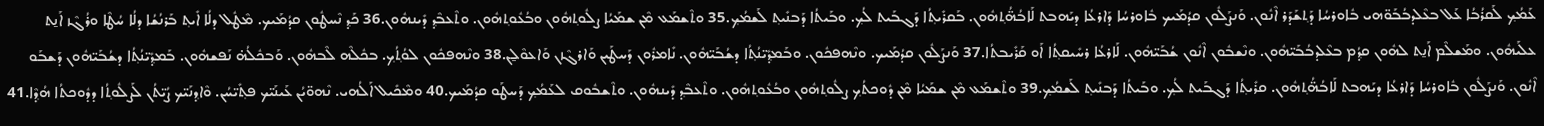ܥܰܡܳܟ݂ ܠܰܩܪܳܒܳܐ ܥܰܠ ܒܥܶܠܕܒܳܒܰܘ̈ܗܝ ܒܽܐܘܪܚܳܐ ܕܰܬ݂ܫܰܕܰܪ ܐܶܢܽܘܢ. ܘܰܢܨܰܠܽܘܢ ܩܕܳܡܰܝܟ ܒܽܐܘܪܚܳܐ ܕܰܐܪܥܳܐ ܕܝܰܗܒܬ ܠܰܐܒܳܗ̈ܳܬ݂ܗܽܘܢ. ܒܰܩܪܺܝܬ݂ܳܐ ܕܰܓܒܰܝܬ ܠܳܟ݂. ܘܒܰܝܬܳܐ ܕܰܒܢܺܝܬ݂ ܠܰܫܡܳܟ݂.35 ܘܬܶܫܡܰܥ ܡܶܢ ܫܡܰܝܳܐ ܨܠܽܘܬ݂ܗܽܘܢ ܘܒܳܥܽܘܬ݂ܗܽܘܢ. ܘܬܶܥܒܶܕ݂ ܕܺܝܢܗܽܘܢ.36 ܟܰܕ݂ ܢܶܚܛܽܘܢ ܩܕܳܡܰܝܟ. ܡܶܛܽܠ ܕܠܳܐ ܐܺܝܬ݂ ܒܰܪܢܳܫܳܐ ܕܠܳܐ ܚܳܛܶܐ ܘܪܳܓܶܙ ܐܰܢ̱ܬ ܥܠܰܝܗܽܘܢ. ܘܡܰܫܠܶܡ ܐܰܢ̱ܬ ܠܗܽܘܢ ܩܕ݂ܳܡ ܒܥܶܠܕܒܳܒܰܝ̈ܗܽܘܢ. ܘܢܶܫܒܽܘܢ ܐܶܢܽܘܢ ܫܳܒܰܝ̈ܗܽܘܢ. ܠܰܐܪܥܳܐ ܪܚܺܝܩܬ݂ܳܐ ܐܰܘ ܩܰܪܺܝܒܬܳܐ.37 ܘܰܢܨܰܠܽܘܢ ܩܕܳܡܰܝܟ. ܘܢܶܗܦܟܽܘܢ. ܘܒܰܡܕ݂ܺܝ̈ܢܳܬ݂ܳܐ ܕܫܳܒܰܝ̈ܗܽܘܢ. ܢܺܐܡܪܽܘܢ ܕܰܚܛܰܝܢ ܘܰܐܪܓܶܙܢ ܘܰܐܥܘܶܠ̱ܢ.38 ܘܢܶܗܦܟܽܘܢ ܠܘܳܬ݂ܳܟ݂. ܒܟܽܠܶܗ ܠܶܒܗܽܘܢ. ܘܰܒܟܽܠܳܗ̇ ܢܰܦܫܗܽܘܢ. ܒܰܡܕ݂ܺܝ̈ܢܳܬ݂ܳܐ ܕܫܳܒܰܝ̈ܗܽܘܢ ܕܰܫܒܰܘ ܐܶܢܽܘܢ. ܘܰܢܨܰܠܽܘܢ ܒܽܐܘܪܚܳܐ ܕܰܐܪܥܳܐ ܕܝܰܗܒܬ ܠܰܐܒܳܗ̈ܳܬ݂ܗܽܘܢ. ܩܪܺܝܬ݂ܳܐ ܕܰܓܒܰܝܬ ܠܳܟ݂. ܘܒܰܝܬܳܐ ܕܰܒܢܺܝܬ݂ ܠܰܫܡܳܟ݂.39 ܘܬܶܫܡܰܥ ܡܶܢ ܫܡܰܝܳܐ ܡܶܢ ܕܽܘܟܬܳܟ݂ ܨܠܽܘܬ݂ܗܽܘܢ ܘܒܳܥܽܘܬ݂ܗܽܘܢ. ܘܬܶܥܒܶܕ݂ ܕܺܝܢܗܽܘܢ. ܘܬܶܫܒܽܘܩ ܠܥܰܡܳܟ݂ ܕܰܚܛܰܘ ܩܕܳܡܰܝܟ.40 ܘܡܶܟܺܝܠ ܐܰܠܳܗܝ. ܢܶܗܘ̈ܝܳܢ ܥܰܝܢܰܝ̈ܟ ܦܬ݂ܺܝ̈ܚܳܢ. ܘܶܐܕ݂ܢܰܝ̈ܟ ܨܳܝ̈ܬܳܢ ܠܰܨܠܽܘܬ݂ܳܐ ܕܕܽܘܟܬܳܐ ܗܳܕ݂ܶܐ.41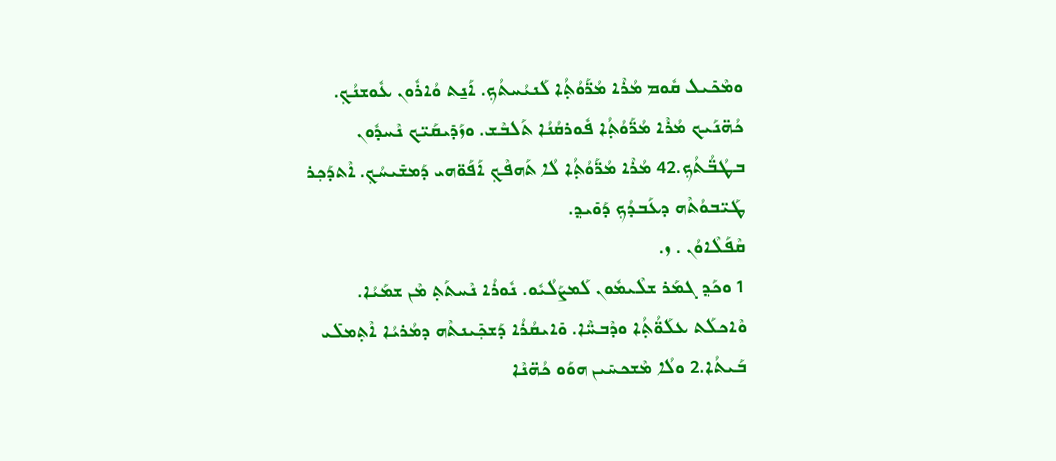ܘܡܶܟܺܝܠ ܩܽܘܡ ܡܳܪܶܐ ܡܳܖ̈ܰܘܳܬ݂ܳܐ ܠܰܢܝܳܚܬܳܟ݂. ܐܰܢ̱ܬ ܘܳܐܪܽܘܢ ܥܽܘܫܢܳܟ݂. ܟܳܗ̈ܢܰܝܟ ܡܳܪܶܐ ܡܳܖ̈ܰܘܳܬ݂ܳܐ ܦܽܘܪܩܳܢܳܐ ܬܰܠܒܶܫ. ܘܙܰܕܺܝܩܰܝ̈ܟ ܢܶܚܕܽܘܢ ܒܛܳܒ̈ܳܬܳܟ݂.42 ܡܳܪܶܐ ܡܳܖ̈ܰܘܳܬ݂ܳܐ ܠܳܐ ܬܰܗܦܶܟ݂ ܐܰܦܰܘ̈ܗܝ ܕܰܡܫܺܝܚܳܟ݂. ܐܶܬܕܰܟ݂ܪ ܛܰܝ̈ܒܘܳܬܶܗ ܕܥܰܒܕܳܟ݂ ܕܰܘܺܝܕ݂.
ܩܶܦܰܠܶܐܘܳܢ . ܙ.
1 ܘܟܰܕ݂ ܓܡܰܪ ܫܠܶܝܡܽܘܢ ܠܰܡܨܰܠܳܝܽܘ. ܢܽܘܪܳܐ ܢܶܚܬܰܬ݂ ܡܶܢ ܫܡܰܝܳܐ. ܘܶܐܟܠܰܬ ܥܠܰܘ̈ܳܬ݂ܳܐ ܘܕܶܒܚ̈ܶܐ. ܘܺܐܝܩܳܪܳܐ ܕܰܫܟ݂ܺܝܢܬܶܗ ܕܡܳܪܝܳܐ ܐܶܬ݂ܡܠܺܝ ܒܰܝܬܳܐ.2 ܘܠܳܐ ܡܶܫܟܚܺܝܢ ܗܘܰܘ ܟܳܗ̈ܢܶܐ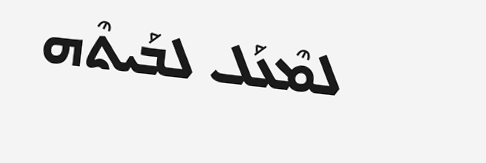ܠܡܶܥܰܠ ܠܒܰܝܬܶܗ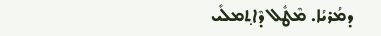ܕܡܳܪܝܳܐ. ܡܶܛܽܠ ܕܶܐܬ݂ܡܠܺܝ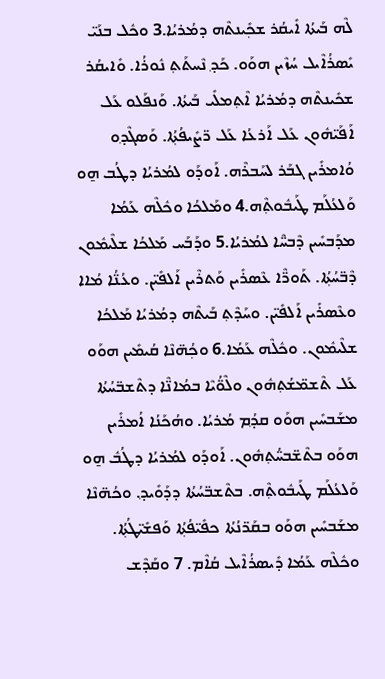ܠܶܗ ܒܰܝܬܳܐ ܐܺܝܩܳܪ ܫܟ݂ܺܝܢܬܶܗ ܕܡܳܪܝܳܐ.3 ܘܟܽܠ ܒܢܰܝ̈ ܝܺܣܪܳܐܶܝܠ ܚܳܙܶܝܢ ܗܘܰܘ. ܟܰܕ݂ ܢܶܚܬܰܬ݂ ܢܽܘܪܳܐ. ܘܺܐܝܩܳܪ ܫܟܺܝܢܬܶܗ ܕܡܳܪܝܳܐ ܐܶܬ݂ܡܠܺܝ ܒܰܝܬܳܐ. ܘܰܢܦܰܠܘ ܥܰܠ ܐܰܦܰܝ̈ܗܽܘܢ ܥܰܠ ܐܰܪܥܳܐ ܥܰܠ ܖ̈ܨܺܝܦܳܬ݂ܳܐ. ܘܰܣܓܶܕ݂ܘ ܘܳܐܡܪܺܝܢ ܓܒܰܪ ܠܚܰܒܪܶܗ. ܐܰܘܕܰܘ ܠܡܳܪܝܳܐ ܕܛܳܒ ܗ̱ܘ ܘܰܠܥܳܠܰܡ ܛܰܝܒܽܘܬ݂ܶܗ.4 ܘܡܰܠܟܳܐ ܘܟܽܠܶܗ ܥܰܡܳܐ ܡܕܰܒܚܺܝܢ ܕܶܒܚ̈ܶܐ ܠܡܳܪܝܳܐ.5 ܘܕܰܒܰܚ ܡܰܠܟܳܐ ܫܠܶܝܡܽܘܢ ܕܶܒ̈ܚܳܬ݂ܳܐ. ܬܰܘܖ̈ܶܐ ܥܶܣܪܺܝܢ ܘܰܬܪܶܝܢ ܐܰܠܦܺܝ̈ܢ. ܘܥܳܢ̈ܳܐ ܡܳܐܐ ܘܥܶܣܪܺܝܢ ܐܰܠܦܺܝ̈ܢ. ܘܚܰܕܶܬ݂ ܒܰܝܬܶܗ ܕܡܳܪܝܳܐ ܡܰܠܟܳܐ ܫܠܶܝܡܽܘܢ. ܘܟܽܠܶܗ ܥܰܡܳܐ.6 ܘܟ݂ܳܗ̈ܢܶܐ ܩܳܝܡܺܝܢ ܗܘܰܘ ܥܰܠ ܬܶܫܡ̈ܫܳܬ݂ܗܽܘܢ ܘܠܶܘ̈ܳܝܶܐ ܒܡܳܐܢ̈ܶܐ ܕܬܶܫܒ̈ܚܳܬܳܐ ܡܫܰܒܚܺܝܢ ܗܘܰܘ ܩܕ݂ܳܡ ܡܳܪܝܳܐ. ܘܗܳܟܰܢܳܐ ܐܳܡܪܺܝܢ ܗܘܰܘ ܒܬܶܫ̈ܒܚ̈ܳܬ݂ܗܽܘܢ. ܐܰܘܕܰܘ ܠܡܳܪܝܳܐ ܕܛܳܒܽ ܗ̱ܘ ܘܰܠܥܳܠܰܡ ܛܰܝܒܽܘܬ݂ܶܗ. ܒܬܶܫܒ̈ܚܳܬܳܐ ܕܕܰܘܺܝܕ݂. ܘܟܳܗ̈ܢܶܐ ܡܫܰܒܚܺܝܢ ܗܘܰܘ ܒܩܰܖ̈ܢܳܬܳܐ ܟܦܺܝ̈ܦܳܬ݂ܳܐ ܘܰܦܫܺܝ̈ܛܳܬ݂ܳܐ. ܘܟܽܠܶܗ ܥܰܡܳܐ ܕܺܝܣܪܳܐܶܝܠ ܩܳܐܶܡ. 7 ܘܩܰܕܶܫ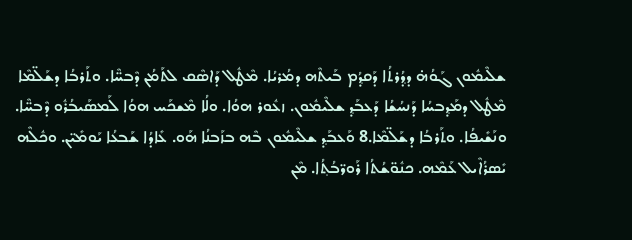ܫܠܶܝܡܽܘܢ ܓܰܘܳܗ̇ ܕܕ݂ܳܪܬܳܐ ܕܰܩܕ݂ܳܡ ܒܰܝܬܶܗ ܕܡܳܪܝܳܐ. ܡܶܛܽܠ ܕܰܐܣܶܩ ܠܬܰܡܳܢ ܕܶܒܚ̈ܶܐ. ܘܬܰܪܒܳܐ ܕܫܰܠ̈ܡܶܐ ܡܶܛܽܠ ܕܡܰܕ݂ܒܚܳܐ ܕܰܢܚܳܫܳܐ ܕܰܥܒܰܕ݂ ܫܠܶܝܡܽܘܢ. ܙܥܽܘܪ ܗܘܳܐ. ܘܠܳܐ ܡܶܫܟܰܚ ܗܘܳܐ ܠܰܡܣܰܝܒܳܪܽܘ ܕܶܒܚ̈ܶܐ. ܘܢܰܫܺܝܦܳܐ. ܘܬܰܪܒܳܐ ܕܫܰܠ̈ܡܶܐ.8 ܘܰܥܒܰܕ݂ ܫܠܶܝܡܽܘܢ ܒܶܗ ܒܙܰܒܢܳܐ ܗܰܘ. ܥܺܐܕܳܐ ܫܰܒܥܳܐ ܝܰܘܡܺܝ̈ܢ. ܘܟܽܠܶܗ ܝܺܣܪܳܐܶܝܠ ܥܰܡܶܗ. ܟܢܽܘ̈ܫܳܬܳܐ ܪܰܘܖ̈ܒܳܬ݂ܳܐ. ܡܶܢ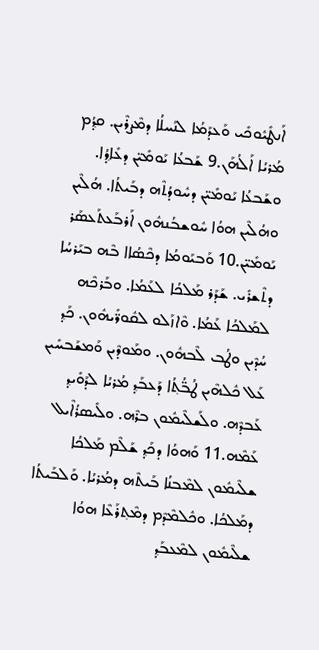ܐܰܢܛܺܝܽܘܟܺܝ ܘܰܥܕܰܡܳܐ ܠܢܰܚܠܳܐ ܕܡܶܨܪܶܝܢ. ܩܕ݂ܳܡ ܡܳܪܝܳܐ ܐܰܠܳܗܰܢ.9 ܫܰܒܥܳܐ ܝܰܘܡܺܝ̈ܢ ܕܥܺܐܕ݂ܳܐ. ܘܫܰܒܥܳܐ ܝܰܘܡܺܝ̈ܢ ܕܚܽܘܕܳܬܶܗ ܕܒܰܝܬܳܐ. ܗܳܠܶܝܢ ܘܗܳܠܶܝܢ ܗܘܳܐ ܚܽܘܫܒܳܢܗܽܘܢ ܐܰܪܒܰܥܬܰܥܣܰܪ ܝܰܘܡܺܝ̈ܢ.10 ܘܰܒܝܰܘܡܳܐ ܕܟܶܣܳܐܐ ܒܶܗ ܒܝܰܪܚܳܐ ܕܬܶܫܪܺܝ. ܫܰܕܰܪ ܡܰܠܟܳܐ ܠܥܰܡܳܐ. ܘܒܰܪܟܶܗ ܠܡܰܠܟܳܐ ܥܰܡܳܐ. ܘܶܐܙܰܠܘ ܠܩܽܘܖ̈ܺܝܗܽܘܢ. ܟܰܕ݂ ܚܳܕܶܝܢ ܘܛܳܒ ܠܶܒܗܽܘܢ. ܘܡܰܘܕܶܝܢ ܘܰܡܫܰܒܚܺܝܢ ܥܰܠ ܟܽܠܗܶܝܢ ܛܳܒ̈ܳܬ݂ܳܐ ܕܰܥܒܰܕ݂ ܡܳܪܝܳܐ ܠܕܰܘܺܝܕ݂ ܥܰܒܕܶܗ. ܘܠܰܫܠܶܝܡܽܘܢ ܒܪܶܗ. ܘܠܺܝܣܪܳܐܶܝܠ ܥܰܡܶܗ.11 ܘܰܗܘܳܐ ܕܟܰܕ݂ ܫܰܠܶܡ ܡܰܠܟܳܐ ܫܠܶܝܡܽܘܢ ܠܡܶܒܢܳܐ ܒܰܝܬܶܗ ܕܡܳܪܝܳܐ. ܘܰܠܒܰܝܬܳܐ ܕܡܰܠܟܳܐ. ܘܟܽܠܡܶܕܶܡ ܕܡܶܬ݂ܪܰܥܶܐ ܗܘܳܐ ܫܠܶܝܡܽܘܢ ܠܡܶܥܒܰܕ݂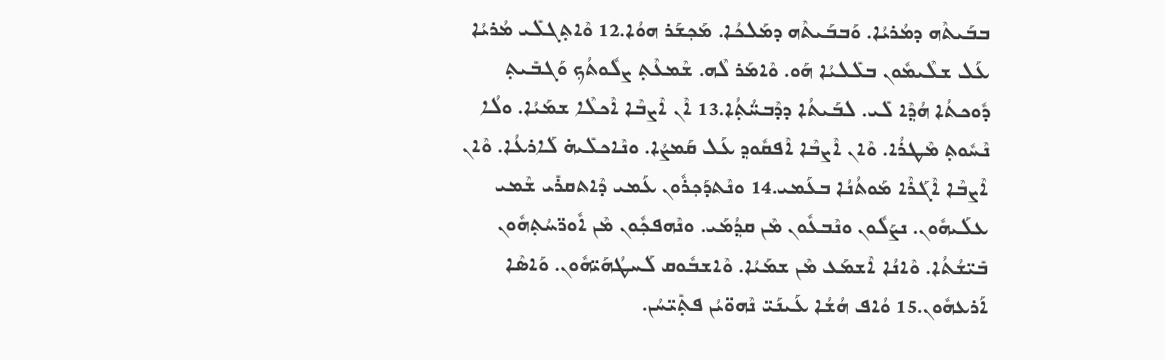ܒܒܰܝܬܶܗ ܕܡܳܪܝܳܐ. ܘܰܒܒܰܝܬܶܗ ܕܡܰܠܟܳܐ. ܡܰܟ݂ܫܰܪ ܗܘܳܐ.12 ܘܶܐܬ݂ܓܠܺܝ ܡܳܪܝܳܐ ܥܰܠ ܫܠܶܝܡܽܘܢ ܒܠܺܠܝܳܐ ܗܰܘ. ܘܶܐܡܰܪ ܠܶܗ. ܫܶܡܥܶܬ݂ ܨܠܽܘܬܳܟ݂ ܘܰܓܒܺܝܬ݂ ܕܽܘܟܬܳܐ ܗܳܕ݂ܶܐ ܠܺܝ. ܠܒܰܝܬܳܐ ܕܕܶܒܚ̈ܳܬ݂ܳܐ.13 ܐܶܢ ܐܶܨܒܶܐ ܐܶܟܠܶܐ ܫܡܰܝܳܐ. ܘܠܳܐ ܢܶܚܽܘܬ݂ ܡܶܛܪܳܐ. ܘܶܐܢ ܐܶܨܒܶܐ ܐܶܦܩܽܘܕ݂ ܥܰܠ ܩܰܡܨܳܐ. ܘܢܶܐܟܠܺܝܗ̇ ܠܰܐܪܥܳܐ. ܘܶܐܢ ܐܶܨܒܶܐ ܐܶܓܰܪܶܐ ܡܰܘܬܳܢܳܐ ܒܥܰܡܝ.14 ܘܢܶܬܕܰܟ݂ܪܽܘܢ ܥܰܡܝ ܕܶܐܬܩܪܺܝ ܫܶܡܝ ܥܠܰܝܗܽܘܢ. ܢܨܰܠܽܘܢ ܘܢܶܒܥܽܘܢ ܡܶܢ ܩܕ݂ܳܡܰܝ. ܘܢܶܗܦܟ݂ܽܘܢ ܡܶܢ ܐܽܘܖ̈ܚܳܬ݂ܗܽܘܢ ܒܺܝ̈ܫܳܬܳܐ. ܘܶܐܢܳܐ ܐܶܫܡܰܥ ܡܶܢ ܫܡܰܝܳܐ. ܘܶܐܫܒܽܘܩ ܠܰܚܛܳܗܰܝ̈ܗܽܘܢ. ܘܰܐܣܶܐ ܐܰܪܥܗܽܘܢ.15 ܘܳܐܦ ܗܳܫܳܐ ܥܰܝܢܰܝ̈ ܢܶܗܘ̈ܝܳܢ ܦܬ݂ܺܝ̈ܚܳܢ.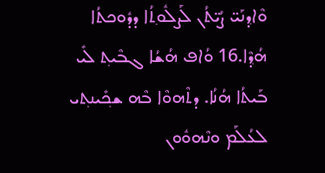ܘܶܐܕ݂ܢܰܝ̈ ܨܳܝ̈ܬܳܢ ܠܰܨܠܽܘܬ݂ܳܐ ܕܕܽܘܟܬܳܐ ܗܳܕ݂ܶܐ.16 ܘܳܐܦ ܗܳܫܳܐ ܓܒܶܝܬ݂ ܠܺܝ ܒܰܝܬܳܐ ܗܳܢܳܐ. ܕܬܶܗܘܶܐ ܒܶܗ ܫܟ݂ܺܝܢܬ݂ܝ ܠܥܳܠܰܡ ܘܢܶܗܘܽܘܢ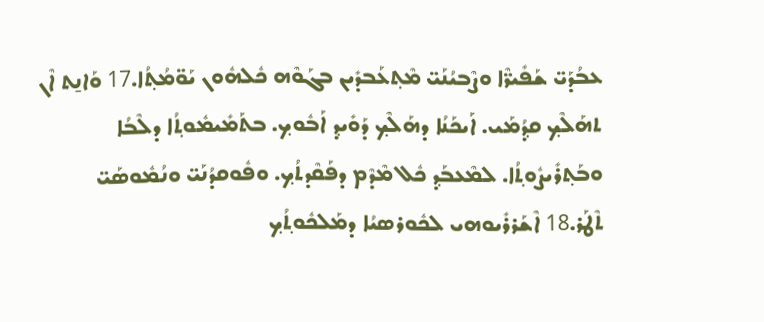ܥܒܳܕܰܝ̈ ܫܰܦܺܝܖ̈ܶܐ ܘܨܶܒܝܳܢܰܝ̈ ܡܶܬ݂ܥܰܒܕܺܝܢ ܒܓܰܘܶܗ ܟܽܠܗܽܘܢ ܝܰܘ̈ܡܳܬ݂ܳܐ.17 ܘܰܐܢ̱ܬ ܐܶܢ ܬܗܰܠܶܟ݂ ܩܕ݂ܳܡܰܝ. ܐܰܝܟܰܢܳܐ ܕܗܰܠܶܟ݂ ܕܰܘܺܝܕ݂ ܐܰܒܽܘܟ݂. ܒܬܰܡܺܝܡܽܘܬ݂ܳܐ ܕܠܶܒܳܐ ܘܒܰܬ݂ܪܺܝܨܽܘܬ݂ܳܐ. ܠܡܶܥܒܰܕ݂ ܟܽܠ ܡܶܕܶܡ ܕܦܰܩܶܕܬܳܟ݂. ܘܦܽܘܩܕܳܢܰܝ̈ ܘܢܳܡܽܘܣܰܝ̈ ܬܶܛܰܪ.18 ܐܶܫܰܪܪܺܝܘܗܝ ܠܟܽܘܪܣܝܳܐ ܕܡܰܠܟܽܘܬ݂ܳܟ݂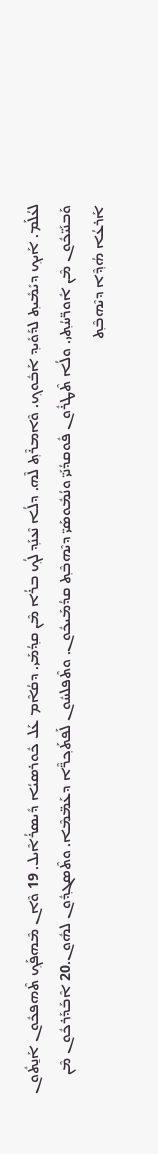ܠܥܳܠܰܡ. ܐܰܝܟ݂ ܕܝܺܡܺܝܬ݂ ܠܕܰܘܺܝܕ݂ ܐܰܒܽܘܟ݂. ܘܶܐܡܪܶܬ݂ ܠܶܗ. ܕܠܳܐ ܢܶܥܢܰܕ݂ ܠܳܟ݂ ܒܪܳܐ ܡܶܢ ܩܕ݂ܳܡܰܝ. ܕܩܳܐܶܡ ܥܰܠ ܟܽܘܪܣܝܳܐ ܕܺܝܣܪܳܐܶܝܠ. 19 ܘܶܐܢ ܡܶܗܦܰܟ݂ ܬܶܗܦܟܽܘܢ ܐܰܢ̱ܬܽܘܢ ܘܰܒܢܰܝ̈ܟܽܘܢ ܡܶܢ ܐܽܘܖ̈ܚܳܬ݂ܝ. ܘܠܳܐ ܬܶܛܪܽܘܢ ܦܽܘܩܕܳܢܰܝ̈ ܘܢܳܡܽܘܣܰܝ̈ ܕܝܶܗܒܶܬ݂ ܩܕܳܡܰܝܟܽܘܢ. ܘܬܶܦܠܚܽܘܢ ܠܰܦܬܰܟ݂ܖ̈ܶܐ ܕܥܰܡ̈ܡܶܐ. ܘܬܶܣܓܕ݂ܽܘܢ ܠܗܽܘܢ.20 ܐܶܒܰܕܰܪܟܽܘܢ ܡܶܢ ܐܰܪܥܳܐ ܗܳܕ݂ܶܐ ܕܝܶܗܒܶܬ݂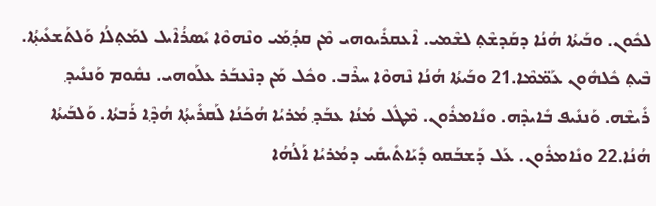ܠܟܽܘܢ. ܘܒܰܝܬܳܐ ܗܳܢܳܐ ܕܩܰܕܫܶܬ݂ ܠܫܶܡܝ. ܐܶܥܩܪܺܝܘܗܝ ܡܶܢ ܩܕ݂ܳܡܰܝ ܘܢܶܗܘܶܐ ܝܺܣܪܳܐܶܝܠ ܠܡܰܬ݂ܠܳܐ ܘܰܠܬܰܫܥܺܝܬ݂ܳܐ. ܒܶܝܬ݂ ܟܽܠܗܽܘܢ ܥܰܡ̈ܡܶܐ.21 ܘܒܰܝܬܳܐ ܗܳܢܳܐ ܢܶܗܘܶܐ ܚܪܶܒ. ܘܟܽܠ ܡܰܢ ܕܢܶܥܒܰܪ ܥܠܰܘܗܝ. ܢܩܽܘܡ ܘܰܢܢܺܝܕ݂ ܪܺܝܫܶܗ. ܘܰܢܢܺܝܦ ܒܺܐܝܕܶܗ. ܘܢܺܐܡܪܽܘܢ. ܡܶܛܽܠ ܡܳܢܳܐ ܥܒܰܕ݂ ܡܳܪܝܳܐ ܗܳܟܰܢܳܐ ܠܰܩܪܺܝܬ݂ܳܐ ܗܳܕ݂ܶܐ ܪܰܒܬܳܐ. ܘܰܠܒܰܝܬܳܐ ܗܳܢܳܐ.22 ܘܢܺܐܡܪܽܘܢ. ܥܰܠ ܕܰܫܒܰܩܘ ܕܺܝܰܐܬܺܝܩܺܝ ܕܡܳܪܝܳܐ ܐܰ‌ܠܳܗܳܐ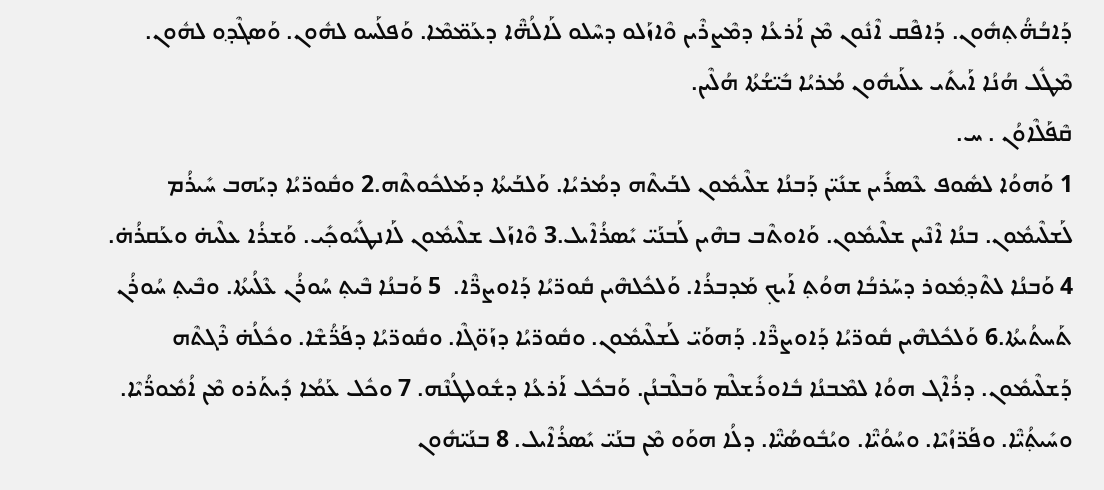ܕܰܐܒܳܗ̈ܳܬ݂ܗܽܘܢ. ܕܰܐܦܶܩ ܐܶܢܽܘܢ ܡܶܢ ܐܰܪܥܳܐ ܕܡܶܨܪܶܝܢ ܘܶܐܙܰܠܘ ܕܚܶܠܘ ܠܰܐܠܳܗ̈ܶܐ ܕܥܰܡ̈ܡܶܐ. ܘܰܦܠܰܚܘ ܠܗܽܘܢ. ܘܰܣܓܶܕ݂ܘ ܠܗܽܘܢ. ܡܶܛܽܠ ܗܳܢܳܐ ܐܰܝܬܺܝ ܥܠܰܝܗܽܘܢ ܡܳܪܝܳܐ ܒܺܝ̈ܫܳܬܳܐ ܗܳܠܶܝܢ.
ܩܶܦܰܠܶܐܘܳܢ . ܚ.
1 ܘܰܗܘܳܐ ܠܣܽܘܦ ܥܶܣܪܺܝܢ ܫܢܺܝ̈ܢ ܕܰܒܢܳܐ ܫܠܶܝܡܽܘܢ ܠܒܰܝܬܶܗ ܕܡܳܪܝܳܐ. ܘܰܠܒܰܝܬܳܐ ܕܡܰܠܟܽܘܬܶܗ.2 ܘܩܽܘܖ̈ܝܳܐ ܕܝܰܗܒ ܚܺܝܪܳܡ ܠܰܫܠܶܝܡܽܘܢ. ܒܢܳܐ ܐܶܢܶܝܢ ܫܠܶܝܡܽܘܢ. ܘܰܐܘܬܶܒ ܒܗܶܝܢ ܠܰܒܢܰܝ̈ ܝܺܣܪܳܐܶܝܠ.3 ܘܶܐܙܰܠ ܫܠܶܝܡܽܘܢ ܠܰܐܢܛܺܝܽܘܟ݂ܺܝ. ܘܰܫܪܳܐ ܥܠܶܝܗ̇ ܘܥܰܩܪܳܗ̇. 4 ܘܰܒܢܳܐ ܠܬܶܕ݂ܡܽܘܪ ܕܚܰܪܒܳܐ ܗܘܳܬ݂ ܐܰܝܟ݂ ܡܰܕܒܪܳܐ. ܘܰܠܟܽܠܗܶܝܢ ܩܽܘܖ̈ܝܳܐ ܕܰܐܘܨܖ̈ܶܐ.  5 ܘܰܒܢܳܐ ܒܶܝܬ݂ ܚܳܘܪܳܢ ܥܶܠܳܝܬܳܐ. ܘܒܶܝܬ݂ ܚܳܘܪܳܢ ܬܰܚܬܳܝܬܳܐ.6 ܘܰܠܟܽܠܗܶܝܢ ܩܽܘܖ̈ܝܳܐ ܕܰܐܘܨܖ̈ܶܐ. ܕܰܗܘܰܝ̈ ܠܰܫܠܶܝܡܽܘܢ. ܘܩܽܘܖ̈ܝܳܐ ܕܙܰܘ̈ܓܶܐ. ܘܩܽܘܖ̈ܝܳܐ ܕܦܰܖ̈ܳܫܶܐ. ܘܟܽܠܳܗ̇ ܪܶܓܬܶܗ ܕܰܫܠܶܝܡܽܘܢ. ܕܪܳܐܶܓ ܗܘܳܐ ܠܡܶܒܢܳܐ ܒܽܐܘܪܺܫܠܶܡ ܘܰܒܠܶܒܢܳܢ. ܘܰܒܟܽܠ ܐܰܪܥܳܐ ܕܫܽܘܠܛܳܢܶܗ. 7 ܘܟܽܠ ܥܰܡܳܐ ܕܺܝܬܰܪܘ ܡܶܢ ܐܳܡܽܘܖ̈ܳܝܶܐ. ܘܚܺܝܬ݂ܳܝ̈ܶܐ. ܘܦܰܖ̈ܙܳܝܶܐ. ܘܚܳܘܳܝ̈ܶܐ. ܘܝܳܒܽܘܣܳܝ̈ܶܐ. ܕܠܳܐ ܗܘܰܘ ܡܶܢ ܒܢܰܝ̈ ܝܺܣܪܳܐܶܝܠ. 8 ܒܢܰܝ̈ܗܽܘܢ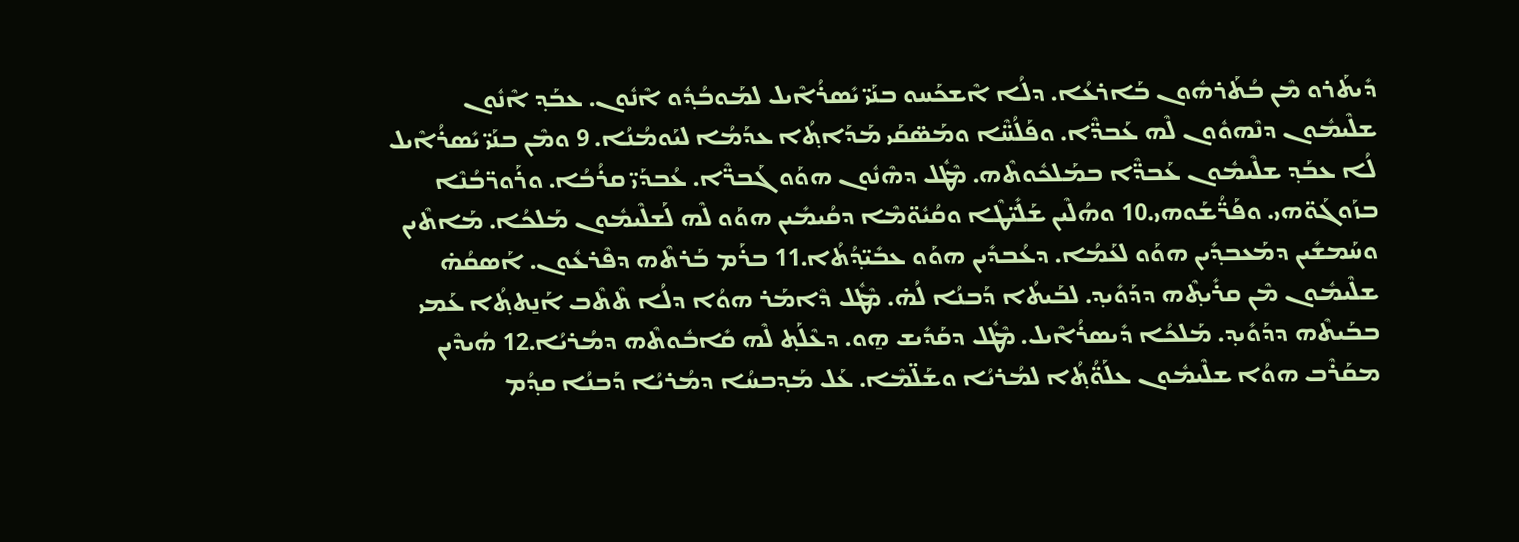ܕܺܝܬܰܪܘ ܡܶܢ ܒܳܬܰܪܗܽܘܢ ܒܰܐܪܥܳܐ. ܕܠܳܐ ܐܶܫܟܰܚܘ ܒܢܰܝ̈ ܝܺܣܪܳܐܶܝܠ ܠܡܰܘܒܳܕ݂ܽܘ ܐܶܢܽܘܢ. ܥܒܰܕ݂ ܐܶܢܽܘܢ ܫܠܶܝܡܽܘܢ ܕܢܶܗܘܽܘܢ ܠܶܗ ܥܰܒܕ̈ܶܐ. ܘܦܰܠܳܚ̈ܶܐ ܘܡܰܣ̈ܩܰܝ ܡܰܕܰܐܬ݂ܳܐ ܥܕܰܡܳܐ ܠܝܰܘܡܳܢܳܐ. 9 ܘܡܶܢ ܒܢܰܝ̈ ܝܺܣܪܳܐܶܝܠ ܠܳܐ ܥܒܰܕ݂ ܫܠܶܝܡܽܘܢ ܥܰܒܕ̈ܶܐ ܒܡܰܠܟܽܘܬܶܗ. ܡܶܛܽܠ ܕܗܶܢܽܘܢ ܗܘܰܘ ܓܰܒܖ̈ܶܐ. ܥܳܒܕܰܝ̈ ܩܪܳܒܳܐ. ܘܪܰܘܖ̈ܒܳܢܶܐ ܒܙܰܘܓܰܘ̈ܗܝ. ܘܦܰܖ̈ܳܫܰܘܗܝ.10 ܘܗܳܠܶܝܢ ܫܰܠܺܝ̈ܛܶܐ ܘܩܳܝܽܘ̈ܡܶܐ ܕܩܳܝܡܺܝܢ ܗܘܰܘ ܠܶܗ ܠܰܫܠܶܝܡܽܘܢ ܡܰܠܟܳܐ. ܡܰܐܬܶܝܢ ܘܚܰܡܫܺܝܢ ܕܡܰܥܒܕ݂ܺܝܢ ܗܘܰܘ ܠܥܰܡܳܐ. ܕܥܳܒܕܺܝܢ ܗܘܰܘ ܥܒܺܝ̈ܕ݂ܳܬܳܐ.11 ܒܪܰܡ ܒܰܪܬܶܗ ܕܦܶܪܥܽܘܢ. ܐܰܣܩܳܗ̇ ܫܠܶܝܡܽܘܢ ܡܶܢ ܩܪܺܝܬ݂ܶܗ ܕܕܰܘܺܝܕ݂. ܠܒܰܝܬܳܐ ܕܰܒܢܳܐ ܠܳܗ̇. ܡܶܛܽܠ ܕܶܐܡܰܪ ܗܘܳܐ ܕܠܳܐ ܬܶܬܶܒ ܐܰܢ̱ܬܬ݂ܳܐ ܥܰܡܝ ܒܒܰܝܬܶܗ ܕܕܰܘܺܝܕ݂. ܡܰܠܟܳܐ ܕܺܝܣܪܳܐܶܝܠ. ܡܶܛܽܠ ܕܩܰܕܺܝܫ ܗ̱ܘ. ܕܥܶܠܰܬ݂ ܠܶܗ ܩܺܐܒܽܘܬܶܗ ܕܡܳܪܝܳܐ.12 ܗܳܝܕܶܝܢ ܡܩܰܪܶܒ ܗܘܳܐ ܫܠܶܝܡܽܘܢ ܥܠܰܘ̈ܳܬ݂ܳܐ ܠܡܳܪܝܳܐ ܘܫܰܠ̈ܡܶܐ. ܥܰܠ ܡܰܕ݂ܒܚܳܐ ܕܡܳܪܝܳܐ ܕܰܒܢܳܐ ܩܕ݂ܳܡ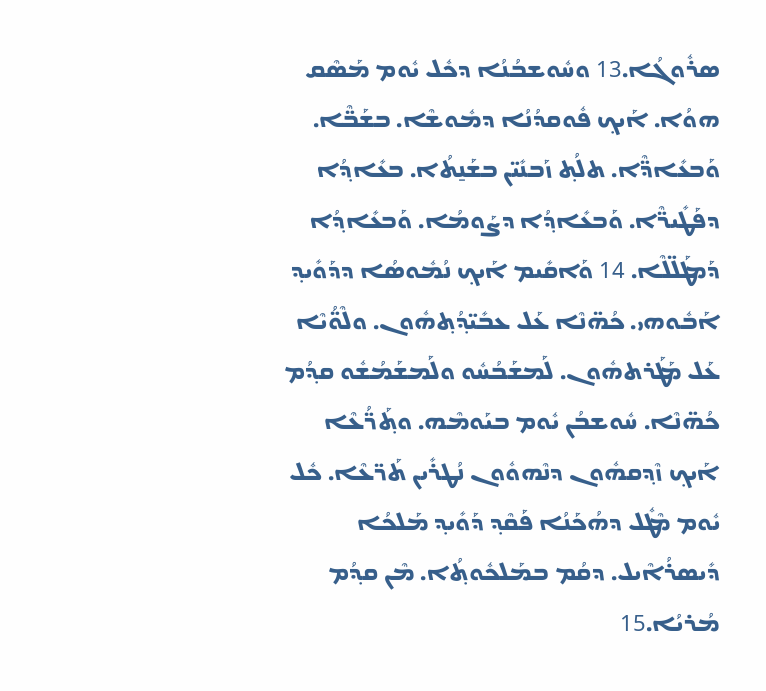ܣܪܽܘܓܳܐ.13 ܘܚܽܘܫܒܳܢܳܐ ܕܟܽܠ ܝܽܘܡ ܡܰܣܶܩ ܗܘܳܐ. ܐܰܝܟ݂ ܦܽܘܩܕܳܢܳܐ ܕܡܽܘܫܶܐ. ܒܫܰܒ̈ܶܐ. ܘܰܒܥܺܐܕ̈ܶܐ. ܬܠܳܬ݂ ܙܰܒܢܺܝ̈ܢ ܒܫܰܢ̱ܬܳܐ. ܒܥܺܐܕ݂ܳܐ ܕܦܰܛܺܝܖ̈ܶܐ. ܘܰܒܥܺܐܕ݂ܳܐ ܕܨܰܘܡܳܐ. ܘܰܒܥܺܐܕ݂ܳܐ ܕܰܡܛܰܠ̈ܠܶܐ. 14 ܘܰܐܩܺܝܡ ܐܰܝܟ݂ ܢܳܡܽܘܣܳܐ ܕܕܰܘܺܝܕ݂ ܐܰܒܽܘܗܝ. ܟܳܗ̈ܢܶܐ ܥܰܠ ܥܒܺܝ̈ܕ݂ܳܬ݂ܗܽܘܢ. ܘܠܶܘ̈ܳܝܶܐ ܥܰܠ ܡܰܛܰܪܬܗܽܘܢ. ܠܰܡܫܰܒܳܚܽܘ ܘܠܰܡܫܰܡܳܫܽܘ ܩܕ݂ܳܡ ܟܳܗ̈ܢܶܐ. ܚܽܘܫܒܳܢ ܝܽܘܡ ܒܝܰܘܡܶܗ. ܘܬ݂ܰܖ̈ܳܥܶܐ ܐܰܝܟ݂ ܙܶܕ݂ܩܗܽܘܢ ܕܢܶܗܘܽܘܢ ܢܳܛܪܺܝܢ ܬܰܖ̈ܥܶܐ. ܟܽܠ ܝܽܘܡ ܡܶܛܽܠ ܕܗܳܟܰܢܳܐ ܦܰܩܶܕ݂ ܕܰܘܺܝܕ݂ ܡܰܠܟܳܐ ܕܺܝܣܪܳܐܶܝܠ. ܕܩܳܡ ܒܡܰܠܟܽܘܬ݂ܳܐ. ܡܶܢ ܩܕ݂ܳܡ ܡܳܪܝܳܐ.15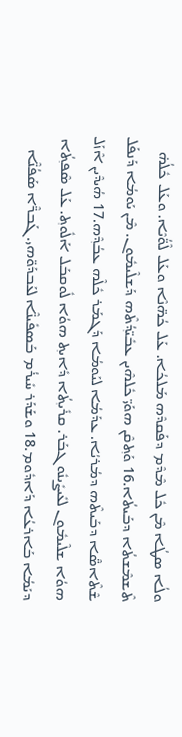ܘܠܳܐ ܣܛܳܐ ܡܶܢ ܟܽܠ ܡܶܕܶܡ ܕܦܰܩܕܶܗ ܡܰܠܟܳܐ. ܥܰܠ ܟܳܗ̈ܢܶܐ ܘܥܰܠ ܠܶܘ̈ܳܝܶܐ. ܘܥܰܠ ܟܽܠܳܗ̇ ܬܶܫܡܶܫܬܳܐ ܕܒܰܝܬܳܐ.16 ܘܰܬ݂ܩܶܢ ܗܘܰܝ̈ ܟܽܠܗܶܝܢ ܥܒܺܝ̈ܕ݂ܳܬܶܗ ܕܰܫܠܶܝܡܽܘܢ. ܡܶܢ ܝܰܘܡܳܐ ܕܰܢܦܰܠ ܫܶܬܶܐܣ̈ܶܐ ܕܒܰܝܬܶܗ ܕܡܳܪܝܳܐ. ܥܕܰܡܳܐ ܠܝܰܘܡܳܐ ܕܰܓܡܰܪ ܟܽܠܶܗ ܥܒܳܕ݂ܶܗ.17 ܗܳܝܕܶܝܢ ܐܶܙܰܠ ܗܘܳܐ ܫܠܶܝܡܽܘܢ ܠܥܺܝܨܺܝܢܽܘ ܓܒܰܪ. ܩܪܺܝܬ݂ܳܐ ܕܺܐܝܬ݂ ܗܘܳܐ ܠܽܘܩܒܰܠ ܐܰܠܽܘܬ݂. ܥܰܠ ܣܶܦܬ݂ܳܐ ܕܝܰܡܳܐ ܒܰܐܪܥܳܐ ܕܰܐܕܽܘܡ.18 ܘܫܰܕܰܪ ܚܺܝܪܳܡ ܒܰܣܦܺܝܢ̈ܶܐ ܠܥܰܒܕܰܘ̈ܗܝ. ܓܰܒܖ̈ܶܐ ܣܰܦܳܢ̈ܶܐ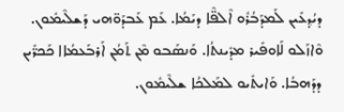ܕܝܳܕ݂ܥܺܝܢ ܠܰܡܕܰܒܳܪܽܘ ܐܶܠܦ̈ܶܐ ܕܝܰܡܳܐ. ܥܰܡ ܥܰܒܕܰܘ̈ܗܝ ܕܰܫܠܶܝܡܽܘܢ. ܘܶܐܙܰܠܘ ܠܰܐܘܦܺܝܪ ܡܕܺܝܢܬܳܐ. ܘܰܢܣܰܒܘ ܡܶܢ ܬܰܡܳܢ ܐܰܪܒܰܥܡܳܐܐ ܟܰܟܖ̈ܺܝܢ ܕܕܰܗܒܳܐ. ܘܰܐܝܬܺܝܘ ܠܡܰܠܟܳܐ ܫܠܶܝܡܽܘܢ.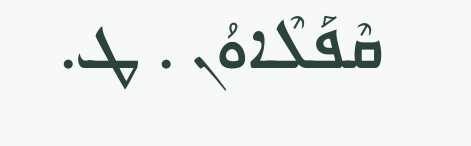ܩܶܦܰܠܶܐܘܳܢ . ܛ.